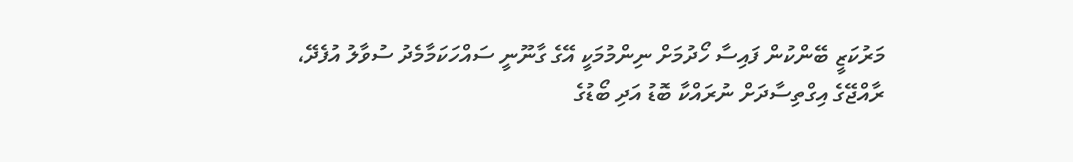މަރުކަޒީ ބޭންކުން ފައިސާ ހޯދުމަށް ނިންމުމަކީ އޭގެ ގާނޫނީ ސައްހަކަމާމެދު ސުވާލު އުފެދޭ، ރާއްޖޭގެ އިގްތިސާދަށް ނުރައްކާ ބޮޑު އަދި ބޯޑުގެ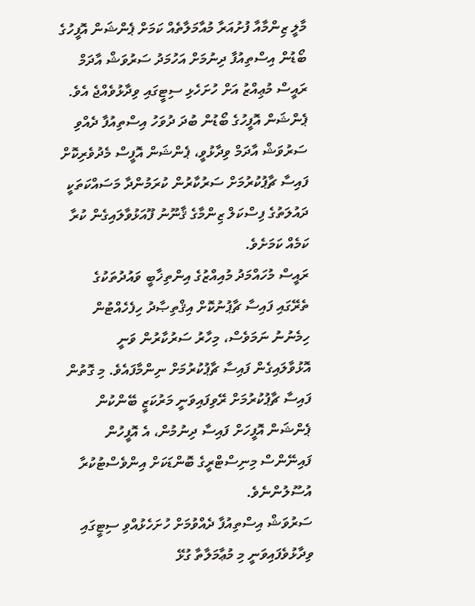މާލީ ޒިންމާއާ ފުށުއަރާ މުއާމަލާތެއް ކަމަށް ޕެންޝަން އޮފީހުގެ ބޯޑުން އިސްތިއުފާ ދިނުމަށް އަހުމަދު ސަރުވަޝް އާދަމް ރައީސް މުޢިއްޒު އަށް ހުށަހެޅި ސިޓީގައި ވިދާޅުވެއްޖެ އެވެ.
ޕެންޝަން އޮފީހުގެ ބޯޑުން ބުދަ ދުވަހު އިސްތިއުފާ ދެއްވި ސަރުވަޝް އާދަމް ވިދާޅުވީ، ޕެންޝަން އޮފީސް މެދުވެރިކޮށް ފައިސާ ޗާޕުކުރުމަށް ސަރުކާރުން ކުރަމުންދާ މަސައްކަތަކީ ދައުލަތުގެ ފިސްކަލް ޒިންމާގެ ޤާނޫނު ފޫއަޅުވާލައިގެން ކުރާ ކަމެއް ކަމަށެވެ.
ރައީސް މުހައްމަދު މުއިއްޒުގެ އިންތިޚާބީ ވައުދުތަކުގެ ތެރޭގައި ފައިސާ ޗާޕުނުކޮށް އިޤްތިޞާދު ހިފެހެއްޓުން ހިމެނުނު ނަމަވެސް، މިހާރު ސަރުކާރުން ވަނީ އޮޅުވާލައިގެން ފައިސާ ޗާޕުކުރުމަށް ނިންމާފައެވެ. މި ގޮތުން ފައިސާ ޗާޕުކުރުމަށް ރޭވިފައިވަނީ މަރުކަޒީ ބޭންކުން ޕެންޝަން އޮފީހަށް ފައިސާ ދިނުމުން، އެ އޮފީހުން ފައިނޭންސް މިނިސްޓްރީގެ ބޮންޑަކަށް އިންވެސްޓުކުރާ އުސޫލުންނެވެ.
ސަރުވަޝް އިސްތިއުފާ ދެއްވުމަށް ހުށަހެޅުއްވި ސިޓީގައި ވިދާޅުވެފައިވަނީ މި މުޢާމަލާތާ ގުޅޭ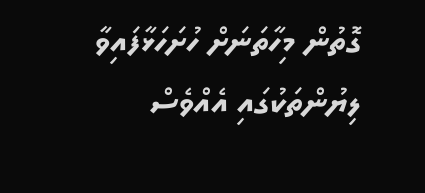ގޮތުން މިހާތަނަށް ހުށަހަޅާފައިވާ ލިޔުންތަކުގައި އެއްވެސް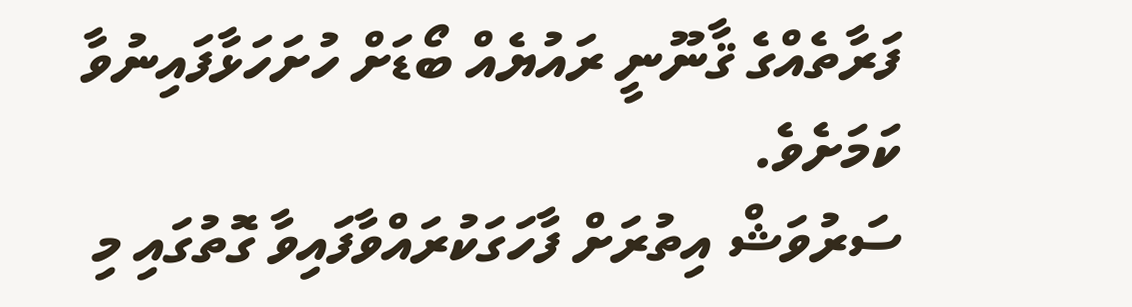ފަރާތެއްގެ ޤާނޫނީ ރައުޔެއް ބޯޑަށް ހުށަހަޅާފައިނުވާ ކަމަށެވެ.
ސަރުވަޝް އިތުރަށް ފާހަގަކުރައްވާފައިވާ ގޮތުގައި މި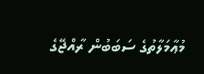މުޢާމަލާތުގެ ސަބަބުން ރާއްޖޭގެ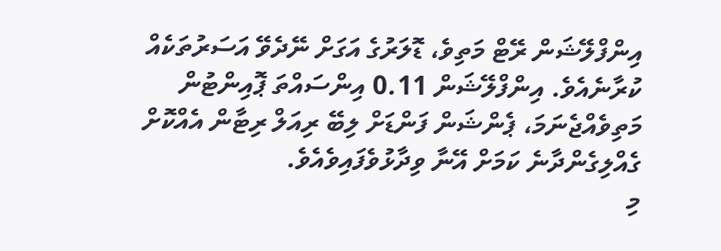އިންފްލޭޝަން ރޭޓް މަތިވެ، ޑޮލަރުގެ އަގަށް ނޭދެވޭ އަސަރުތަކެއް ކުރާނެއެވެ. އިންފްލޭޝަން 0.11 އިންސައްތަ ޕޮއިންޓުން މަތިވެއްޖެނަމަ، ޕެންޝަން ފަންޑަށް ލިބޭ ރިއަލް ރިޓާން އެއްކޮށް ގެއްލިގެންދާނެ ކަމަށް އޭނާ ވިދާޅުވެފައިވެއެވެ.
މި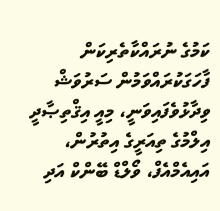ކަމުގެ ނުރައްކާތެރިކަން ފާހަގަކުރައްވަމުން ސަރުވަޝް ވިދާޅުވެފައިވަނީ، މިއީ އިޤްތިޞާދީ އިލްމުގެ ތިއަރީގެ އިތުރުން، އައިއެމްއެފް، ވޯލްޑް ބޭންކް އަދި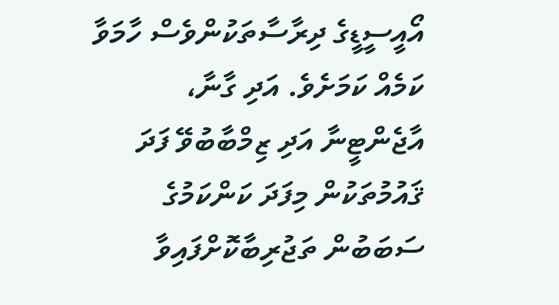އޯއީސީޑީގެ ދިރާސާތަކުންވެސް ހާމަވާ ކަމެއް ކަމަށެވެ. އަދި ގާނާ، އާޖެންޓީނާ އަދި ޒިމްބާބުވޭ ފަދަ ޤައުމުތަކުން މިފަދަ ކަންކަމުގެ ސަބަބުން ތަޖުރިބާކޮށްފައިވާ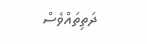ދަތިތައްވެސް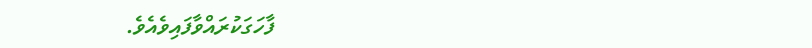ފާހަގަކުރައްވާފައިވެއެވެ.